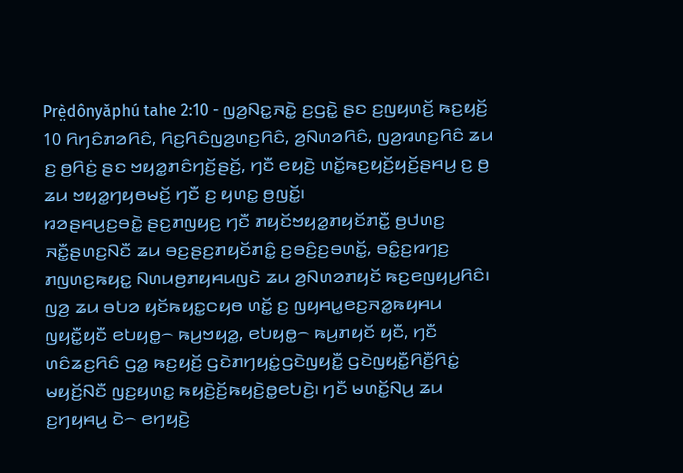Prè̤dônyǎphú tahe 2:10 - ꤜꤤ꤬ꤡꤢ꤭ꤏꤢꤧ꤭ ꤢ꤬ꤞꤢꤧ꤭ ꤔꤢ ꤢ꤬ꤜꤟꤛꤢꤩ꤬ ꤒꤢ꤬ꤟꤢꤩ꤬
10 ꤖꤚꤢꤨꤊꤤꤖꤢꤨ, ꤖꤢ꤬ꤖꤢꤨꤜꤤ꤬ꤛꤢ꤬ꤖꤢꤨ, ꤤ꤬ꤡꤛꤤꤖꤢꤨ, ꤜꤤ꤬ꤙꤛꤢ꤬ꤖꤢꤨ ꤘꤣ ꤢ꤬ ꤥ꤬ꤖꤢꤦ꤬ ꤔꤢ ꤠꤟꤤ꤭ꤊꤢꤨꤚꤢꤩ꤬ꤔꤢꤩ꤬, ꤚꤢꤪ ꤕꤟꤢꤧ꤬ ꤛꤢꤩ꤭ꤒꤢ꤬ꤟꤢꤩ꤬ꤟꤢꤩ꤬ꤔꤌꤣ꤬ ꤢ꤬ ꤥ꤬ ꤘꤣ ꤠꤟꤤ꤭ꤚꤟꤥꤗꤢꤩ꤬ ꤚꤢꤪ ꤢ꤬ ꤟꤛꤢ꤭ ꤥ꤬ꤜꤢꤩ꤭꤯
ꤙꤤꤔꤌꤣ꤬ꤢ꤬ꤋꤢꤧ꤭ ꤔꤢ꤬ꤊꤜꤟꤢ꤬ ꤚꤢꤪ ꤊꤟꤢꤩꤠꤟꤤ꤭ꤊꤟꤢꤩꤊꤢꤪ꤭ ꤥ꤬ꤓꤛꤢ꤬ ꤏꤢꤪ꤭ꤔꤛꤢ꤬ꤡꤢꤪ ꤘꤣ ꤋꤢ꤬ꤔꤢ꤬ꤊꤟꤢꤩꤊꤢꤨ꤭ ꤢ꤬ꤋꤢꤨ꤬ꤢ꤬ꤋꤛꤢꤩ꤭, ꤋꤢꤨ꤭ꤢ꤬ꤙꤚꤢ꤬ ꤊꤜꤛꤢ꤬ꤒꤟꤢ꤭ ꤡꤛꤣꤥ꤬ꤊꤟꤌꤣꤜꤢꤧ ꤘꤣ ꤤ꤬ꤡꤛꤤꤊꤟꤢꤩ ꤒꤢ꤬ꤕꤜꤟꤣ꤬ꤖꤢꤨ꤯
ꤜꤤ꤬ ꤘꤣ ꤋꤝꤤ ꤟꤢꤩꤒꤟꤢ꤭ꤍꤟꤥ ꤛꤢꤩ꤭ ꤢ꤬ ꤜꤟꤌꤣ꤭ꤕꤢ꤬ꤏꤤ꤭ꤒꤟꤌꤣ ꤜꤟꤢꤪ꤭ꤟꤢꤪ ꤕꤝꤟꤥ꤭꤮ ꤒꤣ꤬ꤠꤟꤤ꤭, ꤕꤝꤟꤥ꤭꤮ ꤒꤣ꤬ꤊꤟꤢꤩ ꤟꤢꤪ, ꤚꤢꤪ ꤛꤢꤨꤘꤢ꤬ꤖꤢꤨ ꤞꤤ꤭ ꤒꤢ꤬ꤟꤢꤩ꤬ ꤞꤢꤧꤊꤚꤟꤢꤦ꤭ꤞꤢꤧꤜꤟꤢꤪ꤭ ꤞꤢꤧꤜꤟꤢꤪ꤭ꤖꤢꤪ꤬ꤖꤢꤦ꤭ ꤗꤟꤢꤩ꤬ꤡꤢꤪ ꤜꤢ꤬ꤟꤛꤢ꤭ ꤒꤟꤢꤧ꤬ꤢꤩ꤬ꤒꤟꤢꤧ꤬ꤥ꤭ꤕꤝꤢꤧ꤬꤯ ꤚꤢꤪ ꤗꤛꤢꤩ꤭ꤡꤣ꤬ ꤘꤣ ꤢ꤬ꤚꤟꤌꤣ꤬ ꤢꤧ꤮ ꤕꤚꤟꤢꤧ꤬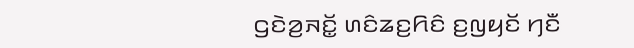ꤞꤢꤧꤤ꤬ꤏꤢꤩ꤭ ꤛꤢꤨꤘꤢ꤬ꤖꤢꤨ ꤢ꤬ꤜꤟꤢꤩ ꤚꤢꤪ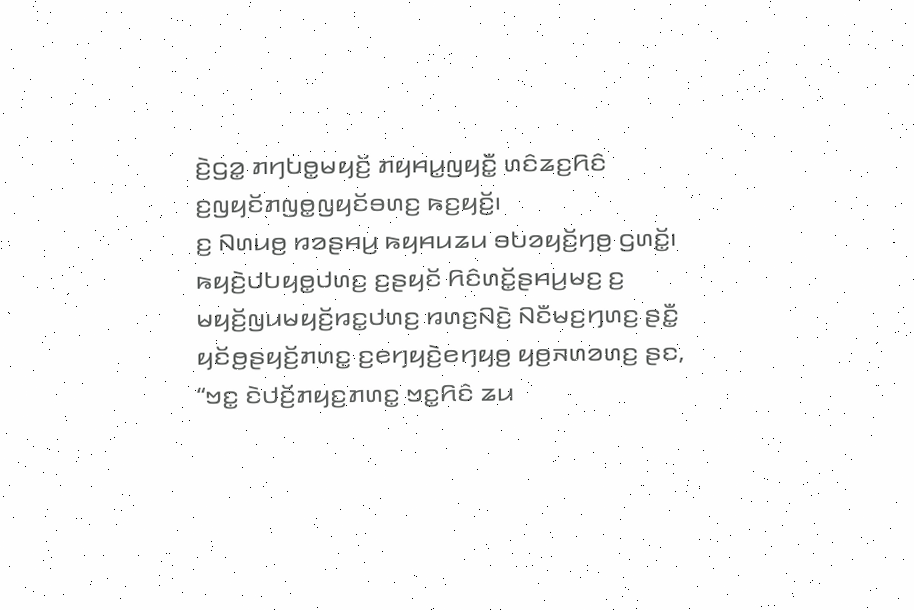ꤢꤧ꤬ꤞꤤ꤭ ꤊꤚꤝꤥ꤭ꤗꤟꤢꤩ꤬ ꤊꤟꤌꤣ꤭ꤜꤟꤢꤪ꤭ ꤛꤢꤨꤘꤢ꤬ꤖꤢꤨ ꤢ꤬ꤜꤟꤢꤩꤊꤜꤥ꤭ꤜꤟꤢꤩꤋꤛꤢ꤬ ꤒꤢ꤬ꤟꤢꤩ꤬꤯
ꤢ꤬ ꤡꤛꤣꤥ꤬ ꤙꤤꤔꤌꤣ꤬ ꤒꤟꤌꤣꤘꤣ ꤋꤝꤤꤟꤢꤩ꤬ꤚꤥ꤬ ꤞꤛꤢꤩ꤭꤯ ꤒꤟꤢꤧ꤬ꤓꤝꤟꤥ꤭ꤓꤛꤢ꤬ ꤢ꤬ꤔꤟꤢꤩ ꤖꤢꤨꤛꤢꤩ꤭ꤔꤌꤣ꤬ꤗꤢ꤬ ꤢ꤬ ꤗꤟꤢꤩ꤬ꤜꤣꤗꤟꤢꤩ꤬ꤙꤢ꤭ꤓꤛꤢ꤬ ꤙꤛꤢ꤬ꤡꤢꤧ꤬ ꤡꤢꤪꤗꤢ꤬ꤚꤛꤢ꤬ ꤔꤢꤪ꤭ ꤟꤢꤩꤥ꤬ꤔꤟꤢꤩ꤬ꤊꤛꤢ꤭ ꤢ꤬ꤕꤚꤟꤢꤧ꤬ꤕꤚꤟꤥ꤬ ꤟꤥ꤬ꤏꤛꤤꤛꤢ꤬ ꤔꤢ, “ꤠꤢ꤭ ꤢꤧꤓꤢꤩ꤬ꤊꤟꤢ꤬ꤊꤛꤢ꤭ ꤠꤢ꤭ꤖꤢꤨ ꤘꤣ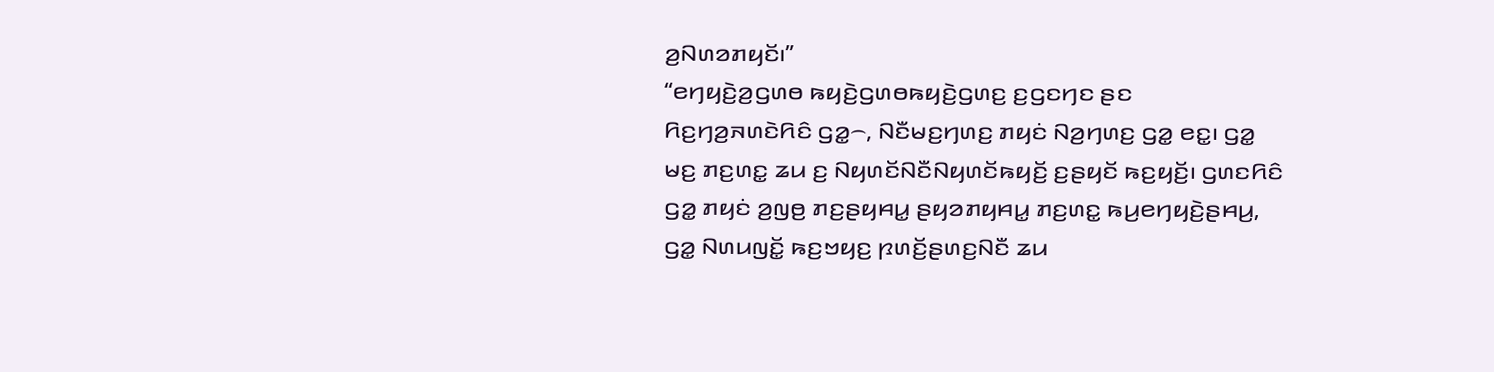ꤤ꤬ꤡꤛꤤꤊꤟꤢꤩ꤯”
“ꤕꤚꤟꤢꤧ꤬ꤤ꤬ꤞꤛꤥ ꤒꤟꤢꤧ꤬ꤞꤛꤥꤒꤟꤢꤧ꤬ꤞꤛꤢ꤬ ꤢ꤬ꤞꤢꤚꤢ ꤔꤢ ꤖꤢ꤬ꤚꤤ꤬ꤏꤛꤢꤧꤖꤢꤨ ꤞꤤ꤭꤮, ꤡꤢꤪꤗꤢ꤬ꤚꤛꤢ꤬ ꤊꤟꤢꤦ ꤡꤤ꤬ꤚꤛꤢ꤬ ꤞꤤ꤭ ꤕꤢ꤭꤯ ꤞꤤ꤭ ꤗꤢ꤬ ꤊꤢ꤬ꤛꤢ꤭ ꤘꤣ ꤢ꤬ ꤡꤟꤛꤢꤩꤡꤢꤪꤡꤟꤛꤢꤩꤒꤟꤢꤩ꤬ ꤢ꤬ꤔꤟꤢꤩ ꤒꤢ꤬ꤟꤢꤩ꤬꤯ ꤞꤛꤢꤖꤢꤨ ꤞꤤ꤭ ꤊꤟꤢꤦ ꤤ꤬ꤜꤥ꤬ ꤊꤢ꤬ꤔꤟꤌꤣ꤭ ꤔꤟꤤꤊꤟꤌꤣ꤭ ꤊꤢ꤬ꤛꤢ꤭ ꤒꤣ꤬ꤕꤚꤟꤢꤧ꤬ꤔꤌꤣ꤬, ꤞꤤ꤭ ꤡꤛꤣꤜꤢꤩ꤭ ꤒꤢ꤬ꤠꤟꤢ꤬ ꤐꤛꤢꤩ꤬ꤔꤛꤢ꤬ꤡꤢꤪ ꤘꤣ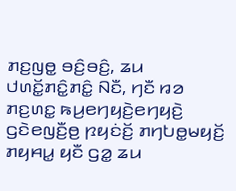ꤊꤢ꤬ꤜꤥ꤭ ꤋꤢꤨ꤬ꤋꤢꤨ꤬, ꤘꤣ ꤓꤛꤢꤩ꤭ꤊꤢꤨ꤭ꤊꤢꤨ꤭ ꤡꤢꤪ, ꤚꤢꤪ ꤙꤤ ꤊꤢ꤬ꤛꤢ꤭ ꤒꤣ꤬ꤕꤚꤟꤢꤧ꤬ꤕꤚꤟꤢꤧ꤬ ꤞꤢꤧꤕꤜꤢꤪ꤬ꤥ꤬ ꤐꤟꤢꤦꤢꤩ꤬ ꤊꤚꤝꤥ꤭ꤗꤟꤢꤩ꤬ ꤊꤟꤌꤣ꤭ ꤟꤢꤪ ꤞꤤ꤭ ꤘꤣ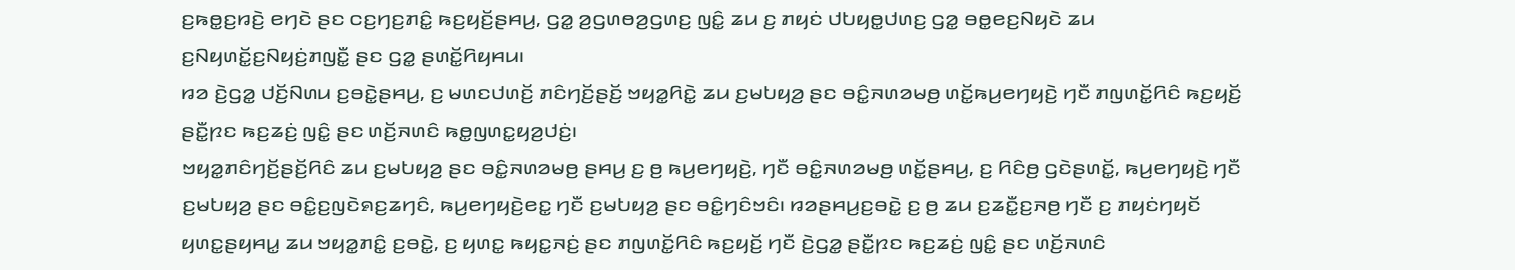ꤢ꤬ꤒꤥ꤭ꤢ꤬ꤙꤢꤧ꤬ ꤕꤚꤢꤧ ꤔꤢ ꤍꤢ꤬ꤚꤢ꤬ꤊꤢꤨ꤭ ꤒꤢ꤬ꤟꤢꤩ꤬ꤔꤌꤣ꤬, ꤞꤤ꤭ ꤤ꤬ꤞꤛꤥꤤ꤬ꤞꤛꤢ꤬ ꤜꤢꤨ꤭ ꤘꤣ ꤢ꤬ ꤊꤟꤢꤦ ꤓꤝꤟꤥ꤭ꤓꤛꤢ꤬ ꤞꤤ꤭ ꤋꤥ꤭ꤕꤢ꤬ꤡꤟꤢꤧ ꤘꤣ ꤢ꤬ꤡꤟꤛꤢꤩ꤭ꤢ꤬ꤡꤟꤢꤦ꤬ꤊꤜꤢꤪ꤭ ꤔꤢ ꤞꤤ꤭ ꤔꤛꤢꤩ꤭ꤖꤟꤌꤣ꤯
ꤙꤤ ꤢꤧ꤬ꤞꤤ꤭ ꤓꤢꤩ꤬ꤡꤛꤣ ꤢ꤬ꤋꤢꤧ꤭ꤔꤌꤣ꤬, ꤢ꤬ ꤗꤛꤢꤓꤛꤢꤩ꤬ ꤊꤢꤨꤚꤢꤩ꤬ꤔꤢꤩ꤬ ꤠꤟꤤ꤭ꤖꤢꤧ꤭ ꤘꤣ ꤢ꤬ꤗꤝꤟꤤ꤬ ꤔꤢ ꤋꤢꤨ꤭ꤏꤛꤤꤗꤥ꤬ ꤛꤢꤩ꤭ꤒꤣ꤬ꤕꤚꤟꤢꤧ꤬ ꤚꤢꤪ ꤊꤜꤛꤢꤩ꤭ꤖꤢꤨ ꤒꤢ꤬ꤟꤢꤩ꤬ ꤔꤢꤪ꤭ꤐꤢ ꤒꤢ꤬ꤘꤢꤦ꤬ ꤜꤢꤨ꤭ ꤔꤢ ꤛꤢꤩ꤬ꤏꤛꤢꤨ ꤒꤥ꤭ꤜꤛꤢ꤭ꤟꤤ꤬ꤓꤢꤦ꤬꤯
ꤠꤟꤤ꤭ꤊꤢꤨꤚꤢꤩ꤬ꤔꤢꤩ꤬ꤖꤢꤨ ꤘꤣ ꤢ꤬ꤗꤝꤟꤤ꤬ ꤔꤢ ꤋꤢꤨ꤭ꤏꤛꤤꤗꤥ꤬ ꤔꤌꤣ꤬ ꤢ꤬ ꤥ꤬ ꤒꤣ꤬ꤕꤚꤟꤢꤧ꤬, ꤚꤢꤪ ꤋꤢꤨ꤭ꤏꤛꤤꤗꤥ꤬ ꤛꤢꤩ꤭ꤔꤌꤣ꤬, ꤢ꤬ ꤖꤢꤨꤥ꤬ ꤞꤢꤧꤔꤛꤢꤩ꤭, ꤒꤣ꤬ꤕꤚꤟꤢꤧ꤬ ꤚꤢꤪ ꤢ꤬ꤗꤝꤟꤤ꤬ ꤔꤢ ꤋꤢꤨ꤭ꤢ꤬ꤜꤢꤧꤎꤢ꤬ꤘꤚꤢꤨ, ꤒꤣ꤬ꤕꤚꤟꤢꤧ꤬ꤕꤢ꤭ ꤚꤢꤪ ꤢ꤬ꤗꤝꤟꤤ꤬ ꤔꤢ ꤋꤢꤨ꤭ꤚꤢꤨꤠꤢꤨ꤯ ꤙꤤꤔꤌꤣ꤬ꤢ꤬ꤋꤢꤧ꤭ ꤢ꤬ ꤥ꤬ ꤘꤣ ꤢ꤬ꤘꤢꤪ꤭ꤢ꤬ꤏꤥ꤬ ꤚꤢꤪ ꤢ꤬ ꤊꤟꤢꤦꤚꤟꤢꤩ ꤟꤛꤢ꤭ꤔꤟꤌꤣ꤭ ꤘꤣ ꤠꤟꤤ꤭ꤊꤢꤨ꤭ ꤢ꤬ꤋꤢꤧ꤭, ꤢ꤬ ꤟꤛꤢ꤭ ꤒꤟꤢ꤭ꤏꤢꤦ꤬ ꤔꤢ ꤊꤜꤛꤢꤩ꤭ꤖꤢꤨ ꤒꤢ꤬ꤟꤢꤩ꤬ ꤚꤢꤪ ꤢꤧ꤬ꤞꤤ꤭ ꤔꤢꤪ꤭ꤐꤢ ꤒꤢ꤬ꤘꤢꤦ꤬ ꤜꤢꤨ꤭ ꤔꤢ ꤛꤢꤩ꤬ꤏꤛꤢꤨ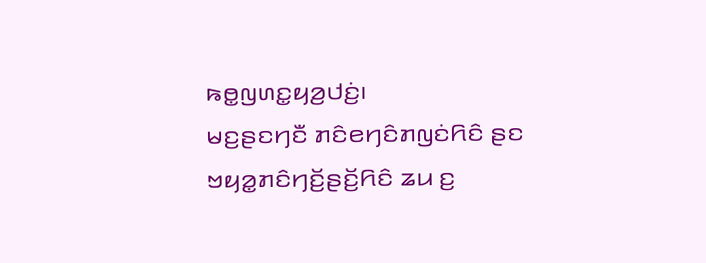ꤒꤥ꤭ꤜꤛꤢ꤭ꤟꤤ꤬ꤓꤢꤦ꤬꤯
ꤗꤢ꤬ꤔꤢꤚꤢꤪ ꤊꤢꤨꤕꤚꤢꤨꤊꤜꤢꤦꤖꤢꤨ ꤔꤢ ꤠꤟꤤ꤭ꤊꤢꤨꤚꤢꤩ꤬ꤔꤢꤩ꤬ꤖꤢꤨ ꤘꤣ ꤢ꤬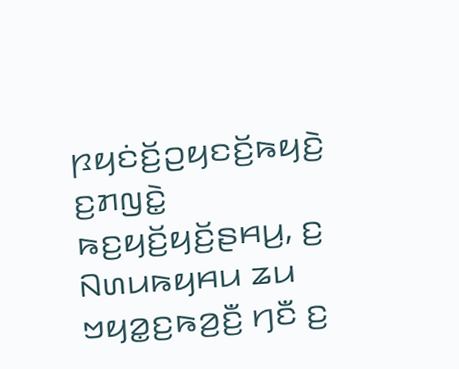ꤐꤟꤢꤦꤢꤩ꤬ꤑꤟꤢꤢꤩ꤬ꤒꤟꤢꤧ꤬ ꤢ꤬ꤊꤜꤢꤧ꤭ ꤒꤢ꤬ꤟꤢꤩ꤬ꤟꤢꤩ꤬ꤔꤌꤣ꤬, ꤢ꤬ ꤡꤛꤣꤒꤟꤌꤣ ꤘꤣ ꤠꤟꤤ꤭ꤢ꤬ꤒꤤ꤬ꤢꤪ꤬ ꤚꤢꤪ ꤢ꤬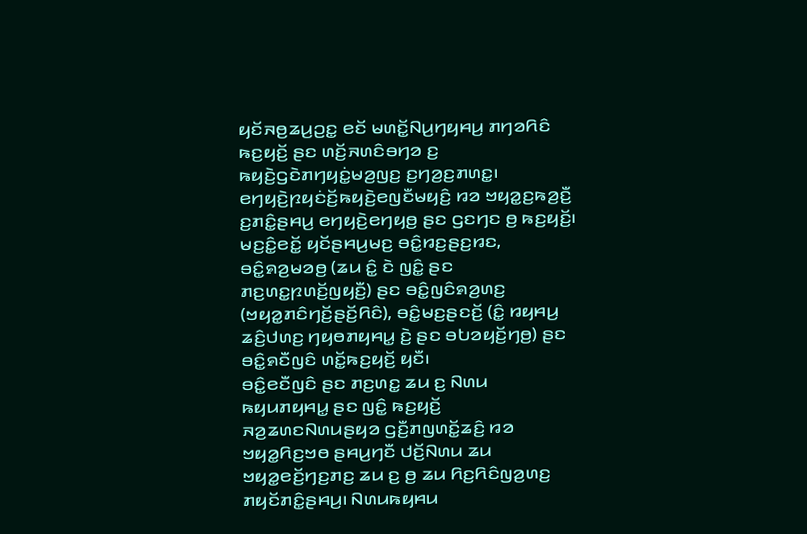ꤟꤢꤩꤏꤥ꤬ꤘꤣ꤬ꤑꤢ꤭ ꤕꤢꤩ ꤗꤛꤢꤩ꤭ꤡꤣ꤬ꤚꤟꤌꤣ꤬ ꤊꤚꤤꤖꤢꤨ ꤒꤢ꤬ꤟꤢꤩ꤬ ꤔꤢ ꤛꤢꤩ꤬ꤏꤛꤢꤨꤋꤚꤤ ꤢ꤬ ꤒꤟꤢꤧ꤬ꤞꤢꤧꤊꤚꤟꤢꤦ꤭ꤗꤤ꤬ꤜꤢ꤬ ꤢ꤬ꤚꤤ꤬ꤢ꤬ꤊꤛꤢ꤭꤯
ꤕꤚꤟꤢꤧ꤬ꤐꤟꤢꤦꤢꤩ꤬ꤒꤟꤢꤧ꤬ꤕꤜꤢꤪꤗꤟꤢꤨ꤬ ꤙꤤ ꤠꤟꤤ꤭ꤢ꤬ꤒꤤ꤬ꤢꤪ꤬ ꤢ꤬ꤊꤢꤨ꤭ꤔꤌꤣ꤬ ꤕꤚꤟꤢꤧ꤬ꤕꤚꤟꤥ꤬ ꤔꤢ ꤞꤢꤚꤢ ꤥ꤬ ꤒꤢ꤬ꤟꤢꤩ꤬꤯ ꤗꤢ꤬ꤢꤨ꤭ꤕꤢꤩ꤭ ꤟꤢꤩꤔꤌꤣ꤬ꤗꤢ꤬ ꤋꤢꤨ꤭ꤙꤢ꤬ꤔꤢ꤬ꤙꤢ, ꤋꤢꤨ꤭ꤎꤤ꤬ꤗꤤꤥ꤬ (ꤘꤣ ꤢꤨ꤭ ꤢꤧ ꤜꤢꤨ꤭ ꤔꤢ ꤊꤢ꤬ꤛꤢ꤭ꤐꤛꤢꤩ꤬ꤜꤟꤢꤪ꤬) ꤔꤢ ꤋꤢꤨ꤭ꤜꤢꤨꤎꤤ꤬ꤛꤢ꤬ (ꤠꤟꤤ꤭ꤊꤢꤨꤚꤢꤩ꤬ꤔꤢꤩ꤬ꤖꤢꤨ), ꤋꤢꤨ꤭ꤗꤢ꤬ꤔꤢꤢꤩ꤬ (ꤢꤨ꤭ ꤙꤟꤌꤣ꤬ ꤘꤢꤨ꤬ꤓꤛꤢ꤬ ꤚꤟꤥꤊꤟꤌꤣ꤭ ꤢꤧ꤬ ꤔꤢ ꤋꤝꤤꤟꤢꤩ꤬ꤚꤥ꤬) ꤔꤢ ꤋꤢꤨ꤭ꤎꤢꤪꤜꤢꤨ ꤛꤢꤩ꤭ꤒꤢ꤬ꤟꤢꤩ꤬ ꤟꤢꤪ꤯
ꤋꤢꤨ꤭ꤕꤢꤪꤜꤢꤨ ꤔꤢ ꤊꤢ꤬ꤛꤢ꤭ ꤘꤣ ꤢ꤬ ꤡꤛꤣ ꤒꤟꤣꤊꤟꤌꤣ꤭ ꤔꤢ ꤜꤢꤨ꤭ ꤒꤢ꤬ꤟꤢꤩ꤬ ꤏꤤ꤬ꤘꤛꤢꤡꤛꤣꤔꤟꤤ ꤞꤢꤪ꤬ꤊꤜꤛꤢꤩ꤭ꤘꤢꤨ꤬ ꤙꤤ ꤠꤟꤤ꤭ꤖꤢ꤬ꤠꤥ ꤔꤌꤣ꤬ꤚꤢꤪ ꤓꤢꤩ꤬ꤡꤛꤣ ꤘꤣ ꤠꤟꤤ꤭ꤕꤢꤩ꤬ꤚꤢ꤬ꤊꤢ꤬ ꤘꤣ ꤢ꤬ ꤥ꤬ ꤘꤣ ꤖꤢ꤬ꤖꤢꤨꤜꤤ꤬ꤛꤢ꤬ ꤊꤟꤢꤩꤊꤢꤨ꤭ꤔꤌꤣ꤬꤯ ꤡꤛꤣꤒꤟꤌꤣ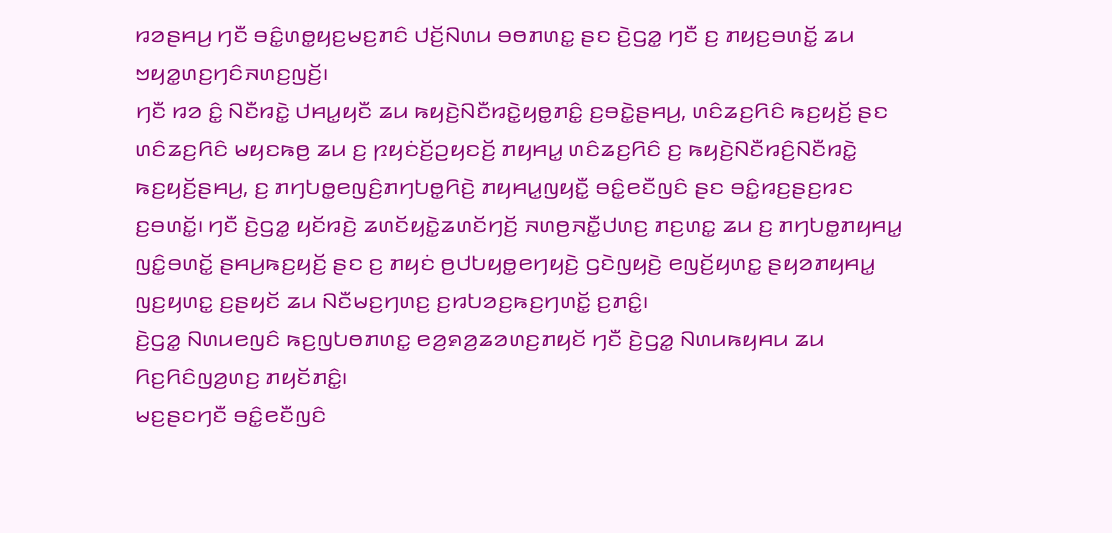ꤙꤤꤔꤌꤣ꤬ ꤚꤢꤪ ꤋꤢꤨ꤭ꤛꤥ꤭ꤟꤢ꤬ꤗꤢ꤬ꤊꤢꤨ ꤓꤢꤩ꤬ꤡꤛꤣ ꤋꤥꤊꤛꤢ꤭ ꤔꤢ ꤢꤧ꤬ꤞꤤ꤭ ꤚꤢꤪ ꤢ꤬ ꤊꤟꤢ꤬ꤋꤛꤢꤩ꤭ ꤘꤣ ꤠꤟꤤ꤭ꤛꤢ꤬ꤚꤢꤨꤏꤛꤢ꤬ꤜꤢꤩ꤬꤯
ꤚꤢꤪ ꤙꤤ ꤢꤨ꤭ ꤡꤢꤪꤙꤢꤧ꤭ ꤓꤌꤣ꤭ꤟꤢꤪ ꤘꤣ ꤒꤟꤢꤧ꤬ꤡꤢꤪꤙꤢꤧ꤭ꤟꤥ꤭ꤊꤢꤨ꤭ ꤢ꤬ꤋꤢꤧ꤭ꤔꤌꤣ꤬, ꤛꤢꤨꤘꤢ꤬ꤖꤢꤨ ꤒꤢ꤬ꤟꤢꤩ꤬ ꤔꤢ ꤛꤢꤨꤘꤢ꤬ꤖꤢꤨ ꤗꤟꤢꤒꤥ꤬ ꤘꤣ ꤢ꤬ ꤐꤟꤢꤦꤢꤩ꤬ꤑꤟꤢꤢꤩ꤬ ꤊꤟꤌꤣ꤭ ꤛꤢꤨꤘꤢ꤬ꤖꤢꤨ ꤢ꤬ ꤒꤟꤢꤧ꤬ꤡꤢꤪꤙꤢꤨ꤬ꤡꤢꤪꤙꤢꤧ꤭ ꤒꤢ꤬ꤟꤢꤩ꤬ꤔꤌꤣ꤬, ꤢ꤬ ꤊꤚꤝꤥ꤭ꤕꤜꤢꤨ꤬ꤊꤚꤝꤥ꤭ꤖꤢꤧ꤬ ꤊꤟꤌꤣ꤭ꤜꤟꤢꤪ꤭ ꤋꤢꤨ꤭ꤕꤢꤪꤜꤢꤨ ꤔꤢ ꤋꤢꤨ꤭ꤙꤢ꤬ꤔꤢ꤬ꤙꤢ ꤢ꤬ꤋꤛꤢꤩ꤭꤯ ꤚꤢꤪ ꤢꤧ꤬ꤞꤤ꤭ ꤟꤢꤩꤙꤢꤧ꤬ ꤘꤛꤢꤩꤟꤢꤧ꤭ꤘꤛꤢꤩꤚꤢꤩ꤬ ꤏꤛꤥ꤬ꤏꤢꤪ꤭ꤓꤛꤢ꤬ ꤊꤢ꤬ꤛꤢ꤭ ꤘꤣ ꤢ꤬ ꤊꤚꤝꤥ꤭ꤊꤟꤌꤣ꤭ ꤜꤢꤨ꤭ꤋꤛꤢꤩ꤭ ꤔꤌꤣ꤬ꤒꤢ꤬ꤟꤢꤩ꤬ ꤔꤢ ꤢ꤬ ꤊꤟꤢꤦ ꤥ꤬ꤓꤝꤟꤥ꤭ꤕꤚꤟꤢꤧ꤬ ꤞꤢꤧꤜꤟꤢꤧ꤬ ꤕꤜꤢꤩ꤬ꤟꤛꤢ꤭ ꤔꤟꤤꤊꤟꤌꤣ꤭ ꤜꤢ꤬ꤟꤛꤢ꤭ ꤢ꤬ꤔꤟꤢꤩ ꤘꤣ ꤡꤢꤪꤗꤢ꤬ꤚꤛꤢ꤬ ꤢ꤬ꤙꤝꤤꤢ꤬ꤒꤢ꤬ꤚꤛꤢꤩ꤭ ꤢ꤬ꤊꤢꤨ꤭꤯
ꤢꤧ꤬ꤞꤤ꤭ ꤡꤛꤣꤕꤜꤢꤨ ꤒꤢ꤬ꤜꤝꤥꤊꤛꤢ꤭ ꤕꤤ꤬ꤎꤤ꤬ꤘꤤꤛꤢ꤬ꤊꤟꤢꤩ ꤚꤢꤪ ꤢꤧ꤬ꤞꤤ꤭ ꤡꤛꤣꤒꤟꤌꤣ ꤘꤣ ꤖꤢ꤬ꤖꤢꤨꤜꤤ꤬ꤛꤢ꤬ ꤊꤟꤢꤩꤊꤢꤨ꤭꤯
ꤗꤢ꤬ꤔꤢꤚꤢꤪ ꤋꤢꤨ꤭ꤕꤢꤪꤜꤢꤨ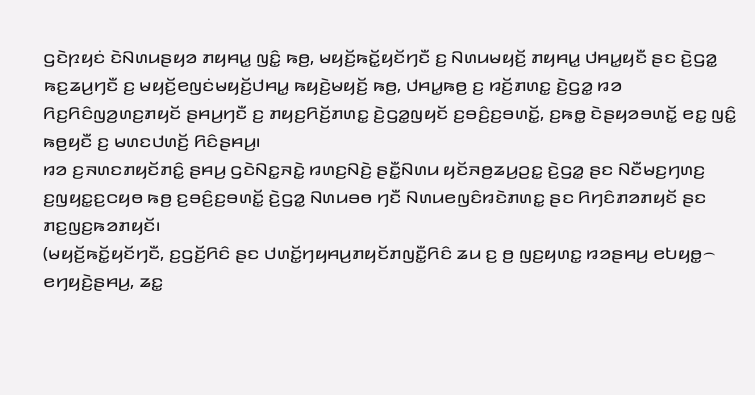ꤞꤢꤧꤐꤟꤢꤦ ꤢꤧꤡꤛꤣꤔꤟꤤ ꤊꤟꤌꤣ꤭ ꤜꤢꤨ꤭ ꤒꤥ꤬, ꤗꤟꤢꤩ꤬ꤒꤢꤩ꤭ꤟꤢꤩꤚꤢꤪ ꤢ꤬ ꤡꤛꤣꤗꤟꤢꤩ꤬ ꤊꤟꤌꤣ꤭ ꤓꤌꤣ꤭ꤟꤢꤪ ꤔꤢ ꤢꤧ꤬ꤞꤤ꤭ ꤒꤢ꤬ꤘꤣ꤬ꤚꤢꤪ ꤢ꤬ ꤗꤟꤢꤩ꤬ꤕꤜꤢꤦꤗꤟꤢꤩ꤬ꤓꤌꤣ꤭ ꤒꤟꤢꤧ꤬ꤗꤟꤢꤩ꤬ ꤒꤥ꤬, ꤓꤌꤣ꤭ꤒꤥ꤬ ꤢ꤬ ꤙꤢꤩ꤬ꤊꤛꤢ꤭ ꤢꤧ꤬ꤞꤤ꤭ ꤙꤤ ꤖꤢ꤬ꤖꤢꤨꤜꤤ꤬ꤛꤢ꤬ꤊꤟꤢꤩ ꤔꤌꤣ꤬ꤚꤢꤪ ꤢ꤬ ꤊꤟꤢ꤬ꤖꤢꤩ꤬ꤊꤛꤢ꤭ ꤢꤧ꤬ꤞꤤ꤭ꤜꤟꤢꤩ ꤢ꤬ꤋꤢꤨ꤬ꤢ꤬ꤋꤛꤢꤩ꤭, ꤢ꤬ꤒꤥ꤭ ꤢꤧꤔꤟꤤꤋꤛꤢꤩ꤭ ꤕꤢ꤭ ꤜꤢꤨ꤭ ꤒꤥ꤬ꤟꤢꤪ ꤢ꤬ ꤗꤛꤢꤓꤛꤢꤩ꤬ ꤖꤢꤨꤔꤌꤣ꤬꤯
ꤙꤤ ꤢ꤬ꤏꤛꤢꤊꤟꤢꤩꤊꤢꤨ꤭ ꤔꤌꤣ꤬ ꤞꤢꤧꤡꤢ꤭ꤏꤢꤧ꤭ ꤙꤛꤢ꤬ꤡꤢꤧ꤬ ꤔꤢꤪ꤭ꤡꤛꤣ ꤟꤢꤩꤏꤥ꤬ꤘꤣ꤬ꤑꤢ꤭ ꤢꤧ꤬ꤞꤤ꤭ ꤔꤢ ꤡꤢꤪꤗꤢ꤬ꤚꤛꤢ꤬ ꤢ꤬ꤜꤟꤢ꤭ꤢ꤬ꤍꤟꤥ ꤒꤥ꤬ ꤢ꤬ꤋꤢꤨ꤬ꤢ꤬ꤋꤛꤢꤩ꤭ ꤢꤧ꤬ꤞꤤ꤭ ꤡꤛꤣꤋꤥ ꤚꤢꤪ ꤡꤛꤣꤕꤜꤢꤨꤙꤢꤧꤊꤛꤢ꤭ ꤔꤢ ꤖꤚꤢꤨꤊꤤꤊꤟꤢꤩ ꤔꤢ ꤊꤢ꤬ꤜꤢ꤬ꤒꤤꤊꤟꤢꤩ꤯
(ꤗꤟꤢꤩ꤬ꤒꤢꤩ꤭ꤟꤢꤩꤚꤢꤪ, ꤢ꤬ꤞꤢꤩ꤬ꤖꤢꤨ ꤔꤢ ꤓꤛꤢꤩ꤭ꤚꤟꤌꤣ꤬ꤊꤟꤢꤩꤊꤜꤢꤪ꤭ꤖꤢꤨ ꤘꤣ ꤢ꤬ ꤥ꤬ ꤜꤢ꤬ꤟꤛꤢ꤭ ꤙꤤꤔꤌꤣ꤬ ꤕꤝꤟꤥ꤭꤮ ꤕꤚꤟꤢꤧ꤬ꤔꤌꤣ꤬, ꤘꤢ꤭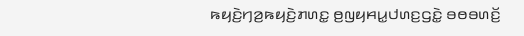ꤒꤟꤢꤧ꤬ꤚꤤ꤬ꤒꤟꤢꤧ꤬ꤊꤛꤢ꤭ ꤥ꤬ꤜꤟꤌꤣ꤭ꤓꤛꤢ꤬ꤞꤢꤧ꤭ ꤋꤥꤋꤛꤢꤩ꤬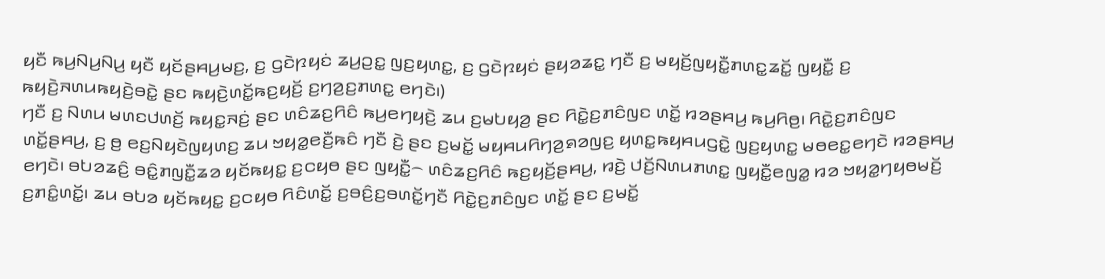ꤟꤢꤪ ꤒꤣ꤬ꤡꤣ꤬ꤡꤣ꤬ ꤟꤢꤪ ꤟꤢꤩꤔꤌꤣ꤬ꤗꤢ꤬, ꤢ꤬ ꤞꤢꤧꤐꤟꤢꤦ ꤘꤣ꤬ꤑꤢ꤭ ꤜꤢ꤬ꤟꤛꤢ꤭, ꤢ꤬ ꤞꤢꤧꤐꤟꤢꤦ ꤔꤟꤤꤘꤢ꤭ ꤚꤢꤪ ꤢ꤬ ꤗꤟꤢꤩ꤬ꤜꤟꤢꤪ꤭ꤊꤛꤢ꤭ꤘꤢꤩ꤭ ꤜꤟꤢꤪ꤭ ꤢ꤬ ꤒꤟꤢꤧ꤬ꤏꤛꤣꤒꤟꤢꤧ꤬ꤋꤢꤧ꤭ ꤔꤢ ꤒꤟꤢꤧ꤬ꤛꤢꤩ꤭ꤒꤢ꤬ꤟꤢꤩ꤬ ꤢ꤬ꤚꤤ꤬ꤢ꤬ꤊꤛꤢ꤭ ꤕꤚꤢꤧ꤯)
ꤚꤢꤪ ꤢ꤬ ꤡꤛꤣ ꤗꤛꤢꤓꤛꤢꤩ꤬ ꤒꤟꤢ꤭ꤏꤢꤦ꤬ ꤔꤢ ꤛꤢꤨꤘꤢ꤬ꤖꤢꤨ ꤒꤣ꤬ꤕꤚꤟꤢꤧ꤬ ꤘꤣ ꤢ꤬ꤗꤝꤟꤤ꤬ ꤔꤢ ꤖꤢꤧ꤭ꤢ꤬ꤊꤢꤨꤜꤢ ꤛꤢꤩ꤭ ꤙꤤꤔꤌꤣ꤬ ꤒꤣ꤬ꤖꤥ꤬꤯ ꤖꤢꤧ꤭ꤢ꤬ꤊꤢꤨꤜꤢ ꤛꤢꤩ꤭ꤔꤌꤣ꤬, ꤢ꤬ ꤥ꤬ ꤕꤢ꤬ꤡꤟꤢꤧꤜꤟꤛꤢ꤬ ꤘꤣ ꤠꤟꤤ꤭ꤕꤢꤪ꤬ꤒꤢꤨ ꤚꤢꤪ ꤢꤧ꤬ ꤔꤢ ꤢ꤬ꤗꤢꤩ꤭ ꤗꤟꤌꤣꤖꤚꤤ꤬ꤎꤤꤜꤢ꤬ ꤟꤛꤢ꤭ꤒꤟꤌꤣꤞꤢꤧ꤭ ꤜꤢ꤬ꤟꤛꤢ꤭ ꤗꤥꤕꤢ꤭ꤕꤚꤢꤧ ꤙꤤꤔꤌꤣ꤬ ꤕꤚꤢꤧ꤯ ꤋꤝꤤꤘꤢꤨ꤬ ꤋꤢꤨ꤭ꤊꤜꤢꤪ꤭ꤘꤤ ꤟꤢꤩꤒꤟꤢ꤭ ꤢ꤬ꤍꤟꤥ ꤔꤢ ꤜꤟꤢꤪ꤭꤮ ꤛꤢꤨꤘꤢ꤬ꤖꤢꤨ ꤒꤢ꤬ꤟꤢꤩ꤬ꤔꤌꤣ꤬, ꤙꤢꤧ꤬ ꤓꤢꤩ꤬ꤡꤛꤣꤊꤛꤢ꤭ ꤜꤟꤢꤪ꤭ꤕꤜꤤ꤭ ꤙꤤ ꤠꤟꤤ꤭ꤚꤟꤥꤗꤢꤩ꤬ ꤢ꤬ꤊꤢꤨ꤭ꤛꤢꤩ꤭꤯ ꤘꤣ ꤋꤝꤤ ꤟꤢꤩꤒꤟꤢ꤭ ꤢ꤬ꤍꤟꤥ ꤖꤢꤨꤛꤢꤩ꤭ ꤢ꤬ꤋꤢꤨ꤬ꤢ꤬ꤋꤛꤢꤩ꤭ꤚꤢꤪ ꤖꤢꤧ꤭ꤢ꤬ꤊꤢꤨꤜꤢ ꤛꤢꤩ꤭ ꤔꤢ ꤢ꤬ꤗꤢꤩ꤭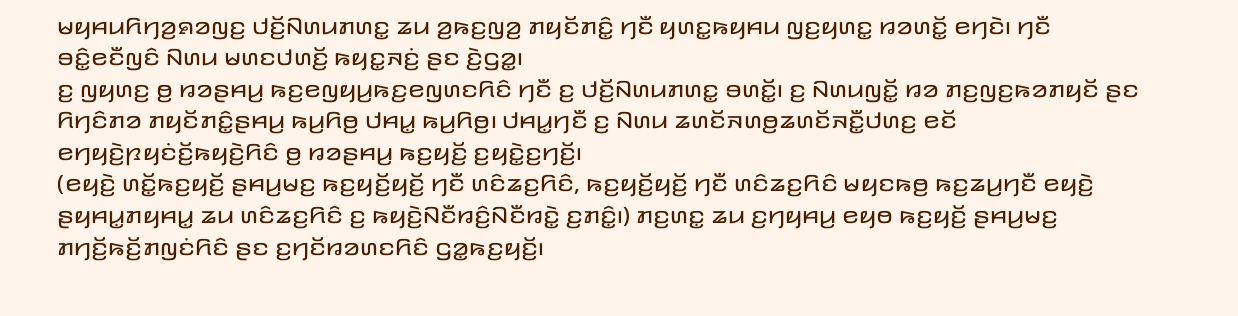ꤗꤟꤌꤣꤖꤚꤤ꤬ꤎꤤꤜꤢ꤬ ꤓꤢꤩ꤬ꤡꤛꤣꤊꤛꤢ꤭ ꤘꤣ ꤤ꤬ꤒꤢ꤬ꤜꤤ꤬ ꤊꤟꤢꤩꤊꤢꤨ꤭ ꤚꤢꤪ ꤟꤛꤢ꤭ꤒꤟꤌꤣ ꤜꤢ꤬ꤟꤛꤢ꤭ ꤙꤤꤛꤢꤩ꤭ ꤕꤚꤢꤧ꤯ ꤚꤢꤪ ꤋꤢꤨ꤭ꤕꤢꤪꤜꤢꤨ ꤡꤛꤣ ꤗꤛꤢꤓꤛꤢꤩ꤬ ꤒꤟꤢ꤭ꤏꤢꤦ꤬ ꤔꤢ ꤢꤧ꤬ꤞꤤ꤭꤯
ꤢ꤬ ꤜꤟꤛꤢ꤬ ꤥ꤬ ꤙꤤꤔꤌꤣ꤬ ꤒꤢ꤬ꤕꤜꤟꤣ꤬ꤒꤢ꤬ꤕꤜꤛꤢꤖꤢꤨ ꤚꤢꤪ ꤢ꤬ ꤓꤢꤩ꤬ꤡꤛꤣꤊꤛꤢ꤭ ꤋꤛꤢꤩ꤭꤯ ꤢ꤬ ꤡꤛꤣꤜꤢꤩ꤭ ꤙꤤ ꤊꤢ꤬ꤜꤢ꤬ꤒꤤꤊꤟꤢꤩ ꤔꤢ ꤖꤚꤢꤨꤊꤤ ꤊꤟꤢꤩꤊꤢꤨ꤭ꤔꤌꤣ꤬ ꤒꤣ꤬ꤖꤥ꤬ ꤓꤌꤣ꤭ ꤒꤣ꤬ꤖꤥ꤬꤯ ꤓꤌꤣ꤭ꤚꤢꤪ ꤢ꤬ ꤡꤛꤣ ꤘꤛꤢꤩꤏꤛꤥ꤬ꤘꤛꤢꤩꤏꤢꤪ꤭ꤓꤛꤢ꤬ ꤕꤢꤩ ꤕꤚꤟꤢꤧ꤬ꤐꤟꤢꤦꤢꤩ꤬ꤒꤟꤢꤧ꤬ꤖꤢꤨ ꤥ꤬ ꤙꤤꤔꤌꤣ꤬ ꤒꤢ꤬ꤟꤢꤩ꤬ ꤢ꤬ꤟꤢꤧ꤭ꤢ꤬ꤚꤢꤩ꤬꤯
(ꤕꤟꤢꤧ꤬ ꤛꤢꤩ꤭ꤒꤢ꤬ꤟꤢꤩ꤬ ꤔꤌꤣ꤬ꤗꤢ꤬ ꤒꤢ꤬ꤟꤢꤩ꤬ꤟꤢꤩ꤬ ꤚꤢꤪ ꤛꤢꤨꤘꤢ꤬ꤖꤢꤨ, ꤒꤢ꤬ꤟꤢꤩ꤬ꤟꤢꤩ꤬ ꤚꤢꤪ ꤛꤢꤨꤘꤢ꤬ꤖꤢꤨ ꤗꤟꤢꤒꤥ꤬ ꤒꤢ꤬ꤘꤣ꤬ꤚꤢꤪ ꤕꤟꤢꤧ꤬ ꤔꤟꤌꤣ꤭ꤊꤟꤌꤣ꤭ ꤘꤣ ꤛꤢꤨꤘꤢ꤬ꤖꤢꤨ ꤢ꤬ ꤒꤟꤢꤧ꤬ꤡꤢꤪꤙꤢꤨ꤬ꤡꤢꤪꤙꤢꤧ꤭ ꤢ꤬ꤊꤢꤨ꤭꤯) ꤊꤢ꤬ꤛꤢ꤭ ꤘꤣ ꤢ꤬ꤚꤟꤌꤣ꤬ ꤕꤟꤥ ꤒꤢ꤬ꤟꤢꤩ꤬ ꤔꤌꤣ꤬ꤗꤢ꤬ ꤊꤚꤢꤩ꤬ꤒꤢꤩ꤬ꤊꤜꤢꤦꤖꤢꤨ ꤔꤢ ꤢ꤬ꤚꤢꤩꤙꤤꤛꤢꤖꤢꤨ ꤞꤤ꤭ꤒꤢ꤬ꤟꤢꤩ꤬꤯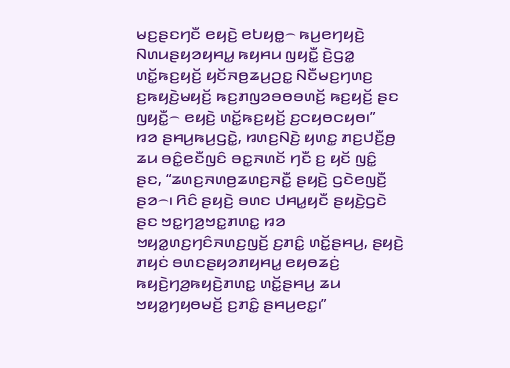ꤗꤢ꤬ꤔꤢꤚꤢꤪ ꤕꤟꤢꤧ꤬ ꤕꤝꤟꤥ꤭꤮ ꤒꤣ꤬ꤕꤚꤟꤢꤧ꤬ ꤡꤛꤣꤔꤟꤤꤟꤌꤣ꤭ ꤒꤟꤌꤣ ꤜꤟꤢꤪ꤭ ꤢꤧ꤬ꤞꤤ꤭ ꤛꤢꤩ꤭ꤒꤢ꤬ꤟꤢꤩ꤬ ꤟꤢꤩꤏꤥ꤬ꤘꤣ꤬ꤑꤢ꤭ ꤡꤢꤪꤗꤢ꤬ꤚꤛꤢ꤬ ꤢ꤬ꤒꤟꤢꤧ꤬ꤗꤟꤢꤩ꤬ ꤒꤢ꤬ꤊꤜꤤꤋꤥꤋꤛꤢꤩ꤬ ꤒꤢ꤬ꤟꤢꤩ꤬ ꤔꤢ ꤜꤟꤢꤪ꤭꤮ ꤕꤟꤢꤧ꤬ ꤛꤢꤩ꤭ꤒꤢ꤬ꤟꤢꤩ꤬ ꤢ꤬ꤍꤟꤥꤍꤟꤥ꤯”
ꤙꤤ ꤔꤌꤣ꤬ꤒꤣ꤬ꤞꤢꤧ꤭, ꤙꤛꤢ꤬ꤡꤢꤧ꤬ ꤟꤛꤢ꤭ ꤊꤢ꤬ꤓꤢꤪ꤬ꤥ꤬ ꤘꤣ ꤋꤢꤨ꤭ꤕꤢꤪꤜꤢꤨ ꤋꤢ꤭ꤏꤛꤢꤩ ꤚꤢꤪ ꤢ꤬ ꤟꤢꤩ ꤜꤢꤨ꤭ ꤔꤢ, “ꤘꤛꤢ꤬ꤏꤛꤥ꤬ꤘꤛꤢ꤬ꤏꤢꤪ꤭ ꤔꤟꤢꤧ꤬ ꤞꤢꤧꤕꤜꤢꤪ꤬ ꤔꤤ꤮꤯ ꤖꤢꤨ ꤔꤟꤢꤧ꤬ ꤋꤛꤢ ꤓꤌꤣ꤭ꤟꤢꤪ ꤔꤟꤢꤧ꤬ꤞꤢꤧ ꤔꤢ ꤠꤢ꤭ꤚꤤ꤬ꤠꤢ꤭ꤊꤛꤢ꤭ ꤙꤤ ꤠꤟꤤ꤭ꤛꤢ꤬ꤚꤢꤨꤏꤛꤢ꤬ꤜꤢꤩ꤬ ꤢ꤬ꤊꤢꤨ꤭ ꤛꤢꤩ꤭ꤔꤌꤣ꤬, ꤔꤟꤢꤧ꤬ ꤊꤟꤢꤦ ꤋꤛꤢꤔꤟꤤꤊꤟꤌꤣ꤭ ꤕꤟꤥꤘꤢꤦ꤬ ꤒꤟꤢꤧ꤬ꤚꤤ꤬ꤒꤟꤢꤧ꤬ꤊꤛꤢ꤭ ꤛꤢꤩ꤭ꤔꤌꤣ꤬ ꤘꤣ ꤠꤟꤤ꤭ꤚꤟꤥꤗꤢꤩ꤬ ꤢ꤬ꤊꤢꤨ꤭ ꤔꤌꤣ꤬ꤕꤢ꤭꤯”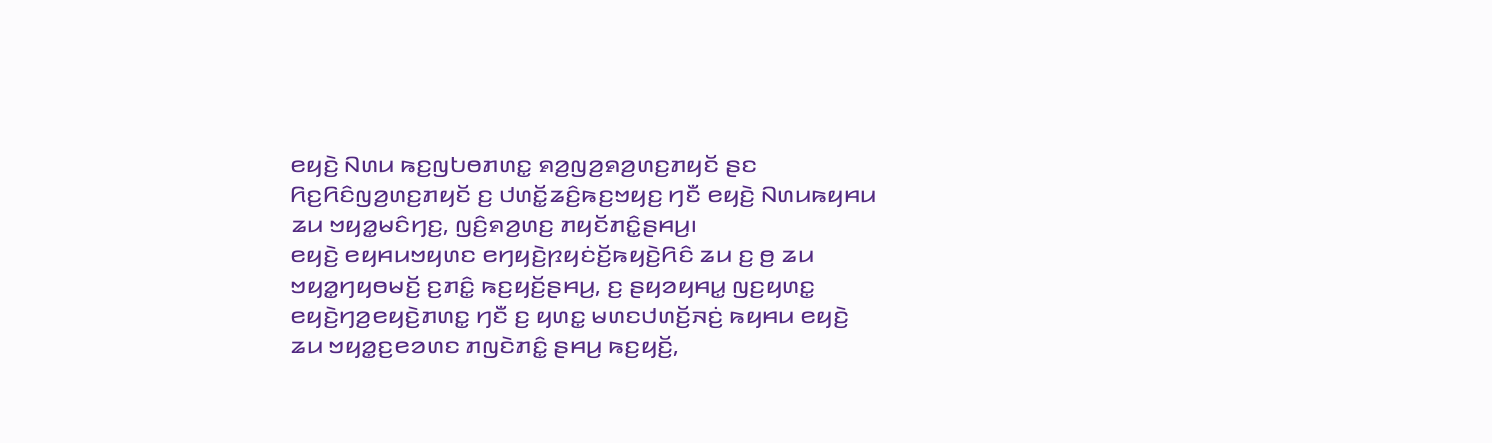ꤕꤟꤢꤧ꤬ ꤡꤛꤣ ꤒꤢ꤬ꤜꤝꤥꤊꤛꤢ꤭ ꤎꤤ꤬ꤜꤤ꤬ꤎꤤ꤬ꤛꤢ꤬ꤊꤟꤢꤩ ꤔꤢ ꤖꤢ꤬ꤖꤢꤨꤜꤤ꤬ꤛꤢ꤬ꤊꤟꤢꤩ ꤢ꤬ ꤓꤛꤢꤩ꤭ꤘꤢꤨ꤬ꤒꤢ꤬ꤠꤟꤢ꤬ ꤚꤢꤪ ꤕꤟꤢꤧ꤬ ꤡꤛꤣꤒꤟꤌꤣ ꤘꤣ ꤠꤟꤤ꤭ꤗꤢꤨꤚꤢ꤬, ꤜꤢꤨ꤬ꤎꤤ꤬ꤛꤢ꤬ ꤊꤟꤢꤩꤊꤢꤨ꤭ꤔꤌꤣ꤬꤯
ꤕꤟꤢꤧ꤬ ꤕꤟꤌꤣꤠꤟꤛꤢ ꤕꤚꤟꤢꤧ꤬ꤐꤟꤢꤦꤢꤩ꤬ꤒꤟꤢꤧ꤬ꤖꤢꤨ ꤘꤣ ꤢ꤬ ꤥ꤬ ꤘꤣ ꤠꤟꤤ꤭ꤚꤟꤥꤗꤢꤩ꤬ ꤢ꤬ꤊꤢꤨ꤭ ꤒꤢ꤬ꤟꤢꤩ꤬ꤔꤌꤣ꤬, ꤢ꤬ ꤔꤟꤤꤟꤌꤣ꤭ ꤜꤢ꤬ꤟꤛꤢ꤭ ꤕꤟꤢꤧ꤬ꤚꤤ꤬ꤕꤟꤢꤧ꤬ꤊꤛꤢ꤭ ꤚꤢꤪ ꤢ꤬ ꤟꤛꤢ꤭ ꤗꤛꤢꤓꤛꤢꤩ꤬ꤏꤢꤦ꤬ ꤒꤟꤌꤣ ꤕꤟꤢꤧ꤬ ꤘꤣ ꤠꤟꤤ꤭ꤢ꤬ꤕꤤꤛꤢ ꤊꤜꤢꤧꤊꤢꤨ꤭ ꤔꤌꤣ꤬ ꤒꤢ꤬ꤟꤢꤩ꤬,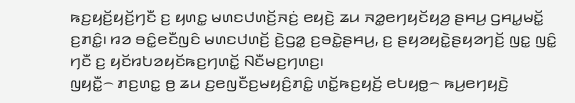ꤒꤢ꤬ꤟꤢꤩ꤬ꤟꤢꤩ꤬ꤚꤢꤪ ꤢ꤬ ꤟꤛꤢ꤭ ꤗꤛꤢꤓꤛꤢꤩ꤬ꤏꤢꤦ꤬ ꤕꤟꤢꤧ꤬ ꤘꤣ ꤏꤤ꤭ꤕꤚꤟꤢꤩꤟꤤ꤬ ꤔꤌꤣ꤬ ꤞꤌꤣ꤭ꤗꤢꤩ꤭ ꤢ꤬ꤊꤢꤨ꤭꤯ ꤙꤤ ꤋꤢꤨ꤭ꤕꤢꤪꤜꤢꤨ ꤗꤛꤢꤓꤛꤢꤩ꤬ ꤢꤧ꤬ꤞꤤ꤭ ꤢ꤬ꤋꤢꤧ꤭ꤔꤌꤣ꤬, ꤢ꤬ ꤔꤟꤤꤟꤢꤧ꤭ꤔꤟꤤꤚꤢꤩ꤬ ꤜꤢ꤭ ꤜꤢꤨ꤭ ꤚꤢꤪ ꤢ꤬ ꤟꤢꤩꤙꤝꤤꤟꤢꤩꤒꤢ꤬ꤚꤛꤢꤩ꤭ ꤡꤢꤪꤗꤢ꤬ꤚꤛꤢ꤬꤯
ꤜꤟꤢꤪ꤭꤮ ꤊꤢ꤬ꤛꤢ꤭ ꤥ꤬ ꤘꤣ ꤢ꤬ꤕꤜꤢꤪꤢ꤬ꤗꤟꤢꤨ꤬ꤊꤢꤨ꤭ ꤛꤢꤩ꤭ꤒꤢ꤬ꤟꤢꤩ꤬ ꤕꤝꤟꤥ꤭꤮ ꤒꤣ꤬ꤕꤚꤟꤢꤧ꤬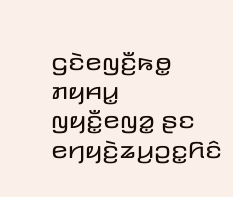ꤞꤢꤧꤕꤜꤢꤪ꤬ꤒꤥ꤭ ꤊꤟꤌꤣ꤭ ꤜꤟꤢꤪ꤭ꤕꤜꤤ꤭ ꤔꤢ ꤕꤚꤟꤢꤧ꤬ꤘꤣ꤬ꤑꤢ꤭ꤖꤢꤨ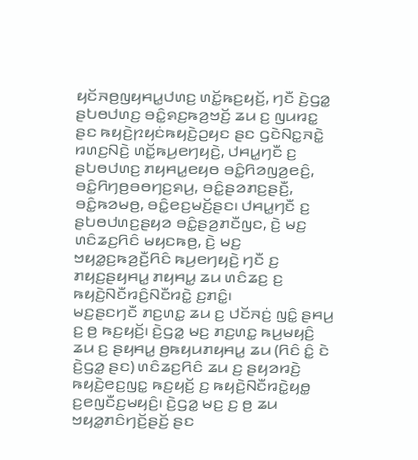ꤟꤢꤩꤏꤥ꤬ꤜꤟꤌꤣ꤭ꤓꤛꤢ꤬ ꤛꤢꤩ꤭ꤒꤢ꤬ꤟꤢꤩ꤬, ꤚꤢꤪ ꤢꤧ꤬ꤞꤤ꤭ ꤔꤝꤥꤓꤛꤢ꤬ ꤋꤢꤨ꤭ꤎꤢ꤬ꤒꤤ꤬ꤠꤢꤩ꤬ ꤘꤣ ꤢ꤬ ꤜꤣꤙꤢ꤭ ꤔꤢ ꤒꤟꤢꤧ꤬ꤐꤟꤢꤦꤒꤟꤢꤧ꤬ꤑꤟꤢ ꤔꤢ ꤞꤢꤧꤡꤢ꤭ꤏꤢꤧ꤭ ꤙꤛꤢ꤬ꤡꤢꤧ꤬ ꤛꤢꤩ꤭ꤒꤣ꤬ꤕꤚꤟꤢꤧ꤬, ꤓꤌꤣ꤭ꤚꤢꤪ ꤢ꤬ ꤔꤝꤥꤓꤛꤢ꤬ ꤊꤟꤌꤣ꤭ꤕꤟꤥ ꤋꤢꤨ꤭ꤖꤤꤜꤤ꤬ꤕꤢꤨ꤬, ꤋꤢꤨ꤭ꤖꤚꤥ꤬ꤋꤥꤚꤢ꤬ꤎꤣ꤬, ꤋꤢꤨ꤭ꤔꤤꤊꤢ꤬ꤔꤢꤪ꤬, ꤋꤢꤨ꤭ꤒꤤꤗꤥ꤬, ꤋꤢꤨ꤭ꤕꤢ꤬ꤗꤢꤩ꤬ꤔꤢ꤯ ꤓꤌꤣ꤭ꤚꤢꤪ ꤢ꤬ ꤔꤝꤥꤓꤛꤢ꤬ꤔꤟꤤ ꤋꤢꤨ꤭ꤔꤤ꤬ꤊꤢꤪꤜꤢ, ꤢꤧ꤬ ꤗꤢ꤬ ꤛꤢꤨꤘꤢ꤬ꤖꤢꤨ ꤗꤟꤢꤒꤥ꤬, ꤢꤧ꤬ ꤗꤢ꤬ ꤠꤟꤤ꤭ꤢ꤬ꤒꤤ꤬ꤢꤪ꤬ꤖꤢꤨ ꤒꤣ꤬ꤕꤚꤟꤢꤧ꤬ ꤚꤢꤪ ꤢ꤬ ꤊꤟꤢ꤬ꤔꤟꤌꤣ꤭ ꤊꤟꤌꤣ꤭ ꤘꤣ ꤛꤢꤨꤘꤢ꤬ ꤢ꤬ ꤒꤟꤢꤧ꤬ꤡꤢꤪꤙꤢꤨ꤬ꤡꤢꤪꤙꤢꤧ꤭ ꤢ꤬ꤊꤢꤨ꤭꤯
ꤗꤢ꤬ꤔꤢꤚꤢꤪ ꤊꤢ꤬ꤛꤢ꤭ ꤘꤣ ꤢ꤬ ꤓꤢꤩꤏꤢꤦ꤬ ꤜꤢꤨ꤭ ꤔꤌꤣ꤬ ꤢ꤬ ꤥ꤬ ꤒꤢ꤬ꤟꤢꤩ꤬꤯ ꤢꤧ꤬ꤞꤤ꤭ ꤗꤢ꤬ ꤊꤢ꤬ꤛꤢ꤭ ꤒꤣ꤬ꤗꤟꤢꤨ꤬ ꤘꤣ ꤢ꤬ ꤔꤟꤌꤣ꤭ ꤥ꤬ꤒꤟꤣꤊꤟꤌꤣ꤭ ꤘꤣ (ꤖꤢꤨ ꤢꤨ꤭ ꤢꤧ ꤢꤧ꤬ꤞꤤ꤭ ꤔꤢ) ꤛꤢꤨꤘꤢ꤬ꤖꤢꤨ ꤘꤣ ꤢ꤬ ꤔꤟꤤꤙꤢꤧ꤬ ꤒꤟꤢꤧ꤬ꤕꤢ꤬ꤜꤢ꤭ ꤒꤢ꤬ꤟꤢꤩ꤬ ꤢ꤬ ꤒꤟꤢꤧ꤬ꤡꤢꤪꤙꤢꤧ꤭ꤟꤥ꤭ ꤢ꤬ꤕꤜꤢꤪꤢ꤬ꤗꤟꤢꤨ꤬꤯ ꤢꤧ꤬ꤞꤤ꤭ ꤗꤢ꤬ ꤢ꤬ ꤥ꤬ ꤘꤣ ꤠꤟꤤ꤭ꤊꤢꤨꤚꤢꤩ꤬ꤔꤢꤩ꤬ ꤔꤢ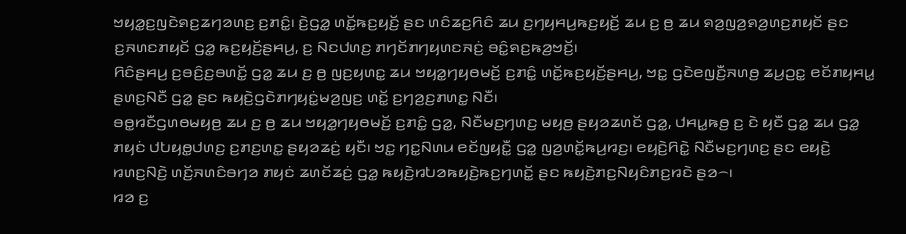ꤠꤟꤤ꤭ꤢ꤬ꤜꤢꤧꤎꤢ꤬ꤘꤚꤤꤛꤢ꤬ ꤢ꤬ꤊꤢꤨ꤭꤯ ꤢꤧ꤬ꤞꤤ꤭ ꤛꤢꤩ꤭ꤒꤢ꤬ꤟꤢꤩ꤬ ꤔꤢ ꤛꤢꤨꤘꤢ꤬ꤖꤢꤨ ꤘꤣ ꤢ꤬ꤚꤟꤌꤣ꤬ꤒꤢ꤬ꤟꤢꤩ꤬ ꤘꤣ ꤢ꤬ ꤥ꤬ ꤘꤣ ꤎꤤ꤬ꤜꤤ꤬ꤎꤤ꤬ꤛꤢ꤬ꤊꤟꤢꤩ ꤔꤢ ꤢ꤬ꤏꤛꤢꤊꤟꤢꤩ ꤞꤤ꤭ ꤒꤢ꤬ꤟꤢꤩ꤬ꤔꤌꤣ꤬, ꤢ꤬ ꤡꤢꤓꤛꤢ꤬ ꤊꤚꤢꤩꤊꤚꤟꤛꤢꤏꤢꤦ꤬ ꤋꤢꤨ꤭ꤎꤢ꤬ꤒꤤ꤬ꤠꤢꤩ꤬꤯
ꤖꤢꤨꤔꤌꤣ꤬ ꤢ꤬ꤋꤢꤨ꤬ꤢ꤬ꤋꤛꤢꤩ꤭ ꤞꤤ꤭ ꤘꤣ ꤢ꤬ ꤥ꤬ ꤜꤢ꤬ꤟꤛꤢ꤭ ꤘꤣ ꤠꤟꤤ꤭ꤚꤟꤥꤗꤢꤩ꤬ ꤢ꤬ꤊꤢꤨ꤭ ꤛꤢꤩ꤭ꤒꤢ꤬ꤟꤢꤩ꤬ꤔꤌꤣ꤬, ꤠꤢ꤭ ꤞꤢꤧꤕꤜꤢꤪ꤬ꤏꤛꤥ꤬ ꤘꤣ꤬ꤑꤢ꤭ ꤕꤢꤩꤊꤟꤌꤣ꤭ ꤔꤛꤢ꤬ꤡꤢꤪ ꤞꤤ꤭ ꤔꤢ ꤒꤟꤢꤧ꤬ꤞꤢꤧꤊꤚꤟꤢꤦ꤭ꤗꤤ꤬ꤜꤢ꤬ ꤛꤢꤩ꤭ ꤢ꤬ꤚꤤ꤬ꤢ꤬ꤊꤛꤢ꤭ ꤡꤢꤪ꤯
ꤋꤥ꤭ꤙꤢꤪꤞꤛꤥꤗꤟꤥ꤬ ꤘꤣ ꤢ꤬ ꤥ꤬ ꤘꤣ ꤠꤟꤤ꤭ꤚꤟꤥꤗꤢꤩ꤬ ꤢ꤬ꤊꤢꤨ꤭ ꤞꤤ꤭, ꤡꤢꤪꤗꤢ꤬ꤚꤛꤢ꤬ ꤗꤟꤥ꤬ ꤔꤟꤤꤘꤛꤢꤩ ꤞꤤ꤭, ꤓꤌꤣ꤭ꤒꤥ꤬ ꤢ꤬ ꤢꤧ ꤟꤢꤪ ꤞꤤ꤭ ꤘꤣ ꤞꤤ꤭ ꤊꤟꤢꤦ ꤓꤝꤟꤥ꤭ꤓꤛꤢ꤬ ꤢ꤬ꤊꤢ꤬ꤛꤢ꤭ ꤔꤟꤤꤘꤢꤦ꤬ ꤟꤢꤪ꤯ ꤠꤢ꤭ ꤚꤢ꤭ꤡꤛꤣ ꤕꤢꤩꤜꤟꤢꤪ꤭ ꤞꤤ꤭ ꤜꤤ꤬ꤛꤢꤩ꤭ꤒꤣ꤬ꤙꤢ꤬꤯ ꤕꤟꤢꤧ꤬ꤖꤢꤧ꤭ ꤡꤢꤪꤗꤢ꤬ꤚꤛꤢ꤬ ꤔꤢ ꤕꤟꤢꤧ꤬ ꤙꤛꤢ꤬ꤡꤢꤧ꤬ ꤛꤢꤩ꤬ꤏꤛꤢꤨꤋꤚꤤ ꤊꤟꤢꤦ ꤘꤛꤢꤩꤘꤢꤦ꤬ ꤞꤤ꤭ ꤒꤟꤢꤧ꤬ꤙꤝꤤꤒꤟꤢꤧ꤬ꤒꤢ꤬ꤚꤛꤢꤩ꤭ ꤔꤢ ꤒꤟꤢꤧ꤬ꤊꤢ꤬ꤡꤟꤢꤨꤊꤢ꤬ꤙꤢꤧ ꤔꤤ꤮꤯
ꤙꤤ ꤢ꤬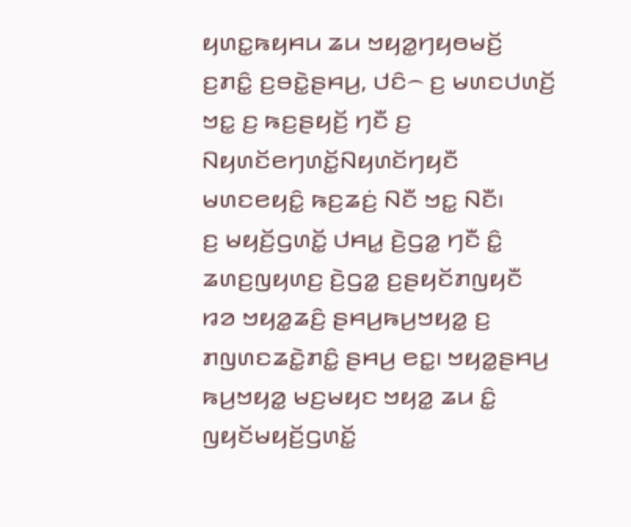ꤟꤛꤢ꤭ꤒꤟꤌꤣ ꤘꤣ ꤠꤟꤤ꤭ꤚꤟꤥꤗꤢꤩ꤬ ꤢ꤬ꤊꤢꤨ꤭ ꤢ꤬ꤋꤢꤧ꤭ꤔꤌꤣ꤬, ꤓꤢꤨ꤮ ꤢ꤬ ꤗꤛꤢꤓꤛꤢꤩ꤬ ꤠꤢ꤭ ꤢ꤬ ꤒꤢ꤬ꤔꤟꤢꤩ꤬ ꤚꤢꤪ ꤢ꤬ ꤡꤟꤛꤢꤩꤕꤚꤛꤢꤩ꤭ꤡꤟꤛꤢꤩꤚꤟꤢꤪ ꤗꤛꤢꤕꤟꤢꤨ꤭ ꤒꤢ꤬ꤘꤢꤦ꤬ ꤡꤢꤪ ꤠꤢ꤭ ꤡꤢꤪ꤯
ꤢ꤬ ꤗꤟꤢꤩ꤬ꤞꤛꤢꤩ꤭ ꤓꤌꤣ꤭ ꤢꤧ꤬ꤞꤤ꤭ ꤚꤢꤪ ꤢꤨ꤭ ꤘꤛꤢ꤬ꤜꤟꤛꤢ꤬ ꤢꤧ꤬ꤞꤤ꤭ ꤢ꤬ꤔꤟꤢꤩꤊꤜꤟꤢꤪ ꤙꤤ ꤠꤟꤤ꤭ꤘꤢꤨ꤬ ꤔꤌꤣ꤬ꤒꤣ꤬ꤠꤟꤤ꤭ ꤢ꤬ ꤊꤜꤛꤢꤘꤢꤧ꤭ꤊꤢꤨ꤭ ꤔꤌꤣ꤬ ꤕꤢ꤭꤯ ꤠꤟꤤ꤭ꤔꤌꤣ꤬ ꤒꤣ꤬ꤠꤟꤤ꤭ ꤗꤢ꤬ꤗꤟꤢ ꤠꤟꤤ꤭ ꤘꤣ ꤢꤨ꤭ ꤜꤟꤢꤩꤗꤟꤢꤩ꤬ꤞꤛꤢꤩ꤭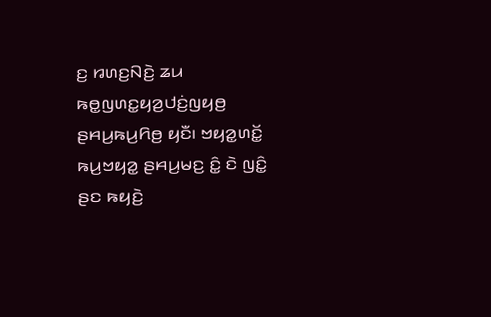ꤢ꤬ ꤙꤛꤢ꤬ꤡꤢꤧ꤬ ꤘꤣ ꤒꤥ꤭ꤜꤛꤢ꤭ꤟꤤ꤬ꤓꤢꤦ꤬ꤜꤟꤥ꤬ ꤔꤌꤣ꤬ꤒꤣ꤬ꤖꤥ꤬ ꤟꤢꤪ꤯ ꤠꤟꤤ꤭ꤛꤢꤩ꤭ ꤒꤣ꤬ꤠꤟꤤ꤭ ꤔꤌꤣ꤬ꤗꤢ꤬ ꤢꤨ꤭ ꤢꤧ ꤜꤢꤨ꤭ ꤔꤢ ꤒꤟꤢꤧ꤬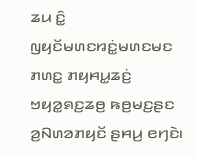ꤘꤣ ꤢꤨ꤭ ꤜꤟꤢꤩꤗꤛꤢꤙꤢꤦ꤭ꤗꤛꤢꤗꤢ ꤊꤛꤢ꤭ ꤊꤟꤌꤣ꤭ꤘꤢꤦ꤬ ꤠꤟꤤ꤭ꤎꤢ꤬ꤘꤥ꤬ ꤒꤥ꤬ꤗꤢ꤬ꤔꤢ ꤤ꤬ꤡꤛꤤꤊꤟꤢꤩ ꤔꤌꤣ꤬ ꤕꤚꤢꤧ꤯